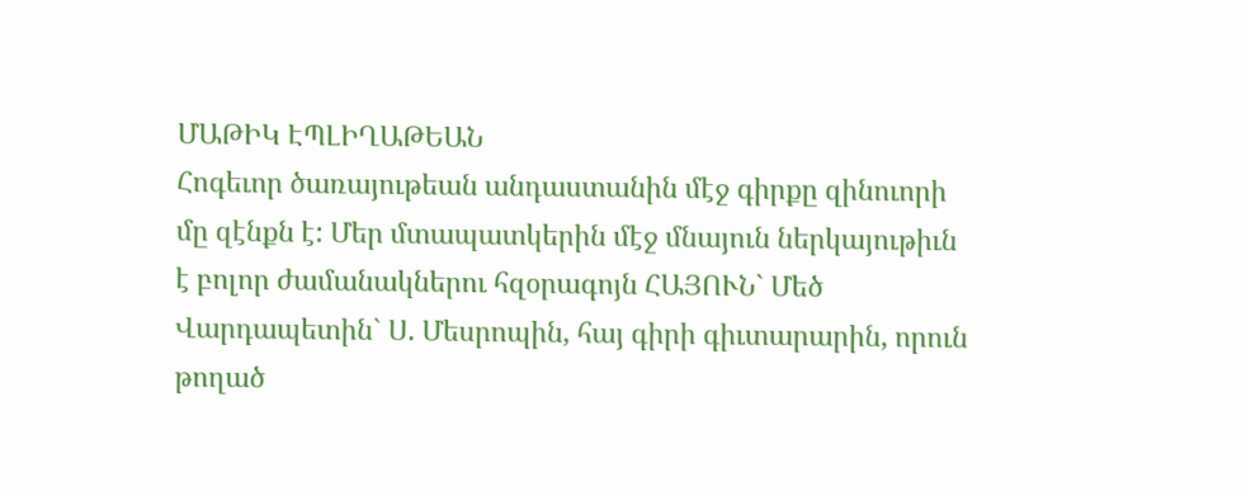ՄԱԹԻԿ ԷՊԼԻՂԱԹԵԱՆ
Հոգեւոր ծառայութեան անդաստանին մէջ գիրքը զինուորի մը զէնքն է: Մեր մտապատկերին մէջ մնայուն ներկայութիւն է բոլոր ժամանակներու հզօրագոյն ՀԱՅՈՒՆ` Մեծ Վարդապետին` Ս. Մեսրոպին, հայ գիրի գիւտարարին, որուն թողած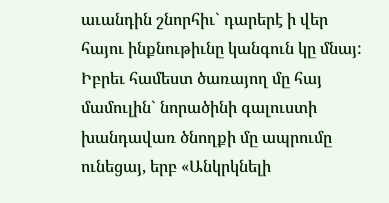աւանդին շնորհիւ` դարերէ ի վեր հայու ինքնութիւնը կանգուն կը մնայ:
Իբրեւ համեստ ծառայող մը հայ մամուլին` նորածինի գալուստի խանդավառ ծնողքի մը ապրումը ունեցայ, երբ «Անկրկնելի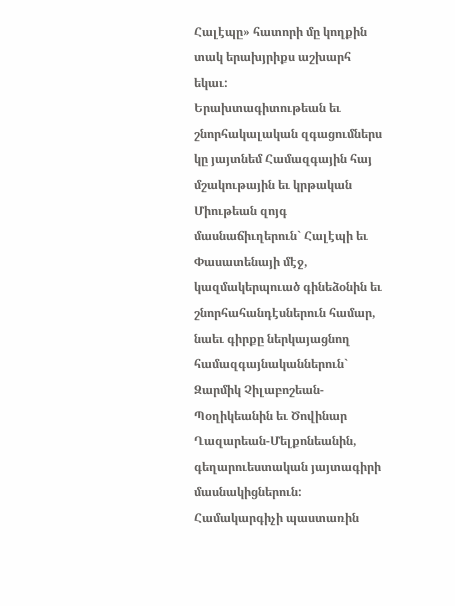Հալէպը» հատորի մը կողքին տակ երախյրիքս աշխարհ եկաւ:
Երախտագիտութեան եւ շնորհակալական զգացումներս կը յայտնեմ Համազգային հայ մշակութային եւ կրթական Միութեան զոյգ մասնաճիւղերուն` Հալէպի եւ Փասատենայի մէջ, կազմակերպուած գինեձօնին եւ շնորհահանդէսներուն համար, նաեւ գիրքը ներկայացնող համազգայնականներուն` Զարմիկ Չիլաբոշեան-Պօղիկեանին եւ Ծովինար Ղազարեան-Մելքոնեանին, գեղարուեստական յայտագիրի մասնակիցներուն:
Համակարգիչի պաստառին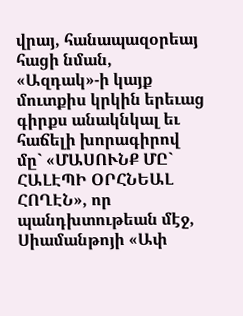վրայ, հանապազօրեայ հացի նման, «Ազդակ»-ի կայք մուտքիս կրկին երեւաց գիրքս անակնկալ եւ հաճելի խորագիրով մը` «ՄԱՍՈՒՆՔ ՄԸ` ՀԱԼԷՊԻ ՕՐՀՆԵԱԼ ՀՈՂԷՆ», որ պանդխտութեան մէջ, Սիամանթոյի «Ափ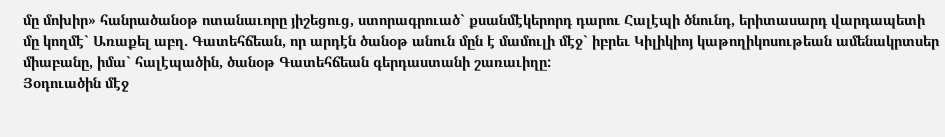մը մոխիր» հանրածանօթ ոտանաւորը յիշեցուց, ստորագրուած` քսանմէկերորդ դարու Հալէպի ծնունդ, երիտասարդ վարդապետի մը կողմէ` Առաքել աբղ. Գատեհճեան, որ արդէն ծանօթ անուն մըն է մամուլի մէջ` իբրեւ Կիլիկիոյ կաթողիկոսութեան ամենակրտսեր միաբանը, իմա` հալէպածին, ծանօթ Գատեհճեան գերդաստանի շառաւիղը:
Յօդուածին մէջ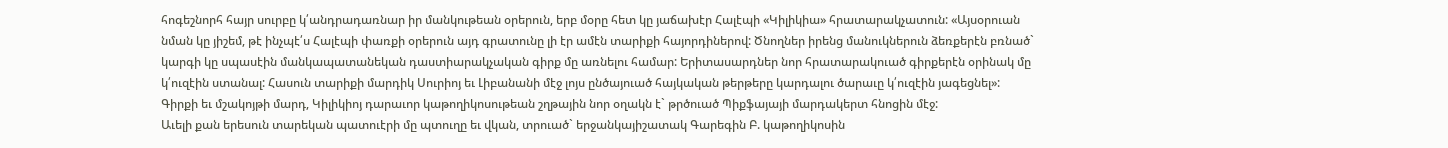հոգեշնորհ հայր սուրբը կ՛անդրադառնար իր մանկութեան օրերուն, երբ մօրը հետ կը յաճախէր Հալէպի «Կիլիկիա» հրատարակչատուն: «Այսօրուան նման կը յիշեմ, թէ ինչպէ՛ս Հալէպի փառքի օրերուն այդ գրատունը լի էր ամէն տարիքի հայորդիներով: Ծնողներ իրենց մանուկներուն ձեռքերէն բռնած` կարգի կը սպասէին մանկապատանեկան դաստիարակչական գիրք մը առնելու համար: Երիտասարդներ նոր հրատարակուած գիրքերէն օրինակ մը կ՛ուզէին ստանալ: Հասուն տարիքի մարդիկ Սուրիոյ եւ Լիբանանի մէջ լոյս ընծայուած հայկական թերթերը կարդալու ծարաւը կ՛ուզէին յագեցնել»:
Գիրքի եւ մշակոյթի մարդ, Կիլիկիոյ դարաւոր կաթողիկոսութեան շղթային նոր օղակն է` թրծուած Պիքֆայայի մարդակերտ հնոցին մէջ:
Աւելի քան երեսուն տարեկան պատուէրի մը պտուղը եւ վկան, տրուած` երջանկայիշատակ Գարեգին Բ. կաթողիկոսին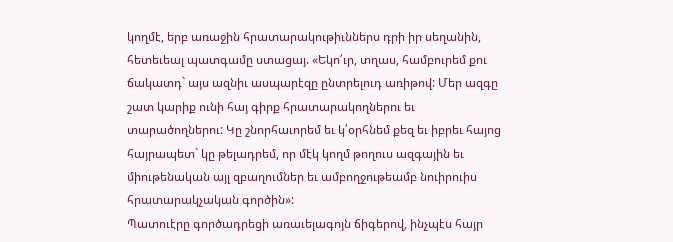կողմէ, երբ առաջին հրատարակութիւններս դրի իր սեղանին, հետեւեալ պատգամը ստացայ. «Եկո՛ւր, տղաս, համբուրեմ քու ճակատդ` այս ազնիւ ասպարէզը ընտրելուդ առիթով: Մեր ազգը շատ կարիք ունի հայ գիրք հրատարակողներու եւ տարածողներու: Կը շնորհաւորեմ եւ կ՛օրհնեմ քեզ եւ իբրեւ հայոց հայրապետ` կը թելադրեմ, որ մէկ կողմ թողուս ազգային եւ միութենական այլ զբաղումներ եւ ամբողջութեամբ նուիրուիս հրատարակչական գործին»:
Պատուէրը գործադրեցի առաւելագոյն ճիգերով, ինչպէս հայր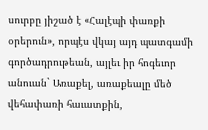սուրբը յիշած է «Հալէպի փառքի օրերուն», որպէս վկայ այդ պատգամի գործադրութեան, այլեւ իր հոգեւոր անուան` Առաքել, առաքեալը մեծ վեհափառի հաւատքին,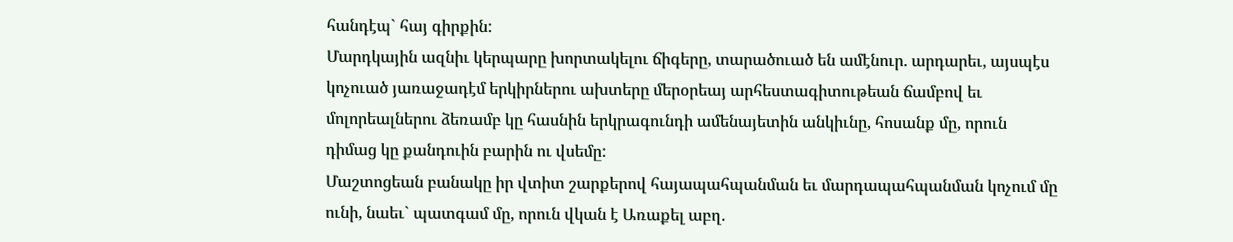հանդէպ` հայ գիրքին:
Մարդկային ազնիւ կերպարը խորտակելու ճիգերը, տարածուած են ամէնուր. արդարեւ, այսպէս կոչուած յառաջադէմ երկիրներու ախտերը մերօրեայ արհեստագիտութեան ճամբով եւ մոլորեալներու ձեռամբ կը հասնին երկրագունդի ամենայետին անկիւնը, հոսանք մը, որուն դիմաց կը քանդուին բարին ու վսեմը:
Մաշտոցեան բանակը իր վտիտ շարքերով հայապահպանման եւ մարդապահպանման կոչում մը ունի, նաեւ` պատգամ մը, որուն վկան է Առաքել աբղ.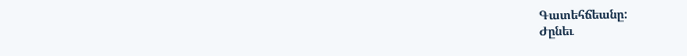Գատեհճեանը:
Ժընեւ